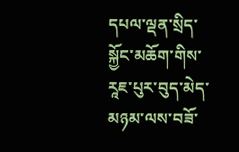དཔལ་ལྡན་སྲིད་སྐྱོང་མཆོག་གིས་རཱཇ་པུར་བུད་མེད་མཉམ་ལས་བཟོ་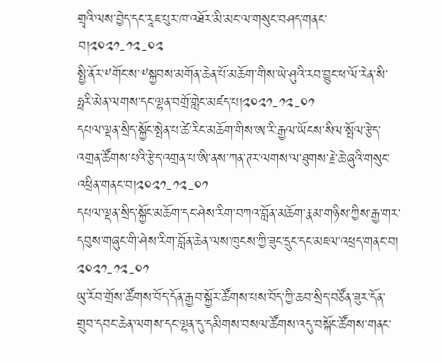གྲྭའི་ལས་བྱེད་དང་རཱཇ་པུར་ཁ་འཐོར་མི་མང་ལ་གསུང་བཤད་གནང་བ།༢༠༢༡-༡༢-༠༢
སྤྱི་ནོར་༸གོང་ས་༸སྐྱབས་མགོན་ཆེན་པོ་མཆོག་གིས་ཡེ་ཤུའི་རབ་བྱུང་ཕ་ལོ་རེན་སི་ཧྥརི་མེན་ལགས་དང་ལྷན་བགྲོ་གླེང་མཛད་པ།༢༠༢༡-༡༢-༠༡
དཔལ་ལྡན་སྲིད་སྐྱོང་སྤེན་པ་ཚེ་རིང་མཆོག་གིས་ཨ་རི་རྒྱལ་ཡོངས་སིལ་སྤོལ་རྩེད་འགྲན་ཚོགས་པའི་རྩེད་འགྲན་པ་ཨི་ནས་ཀན་ཊར་ལགས་ལ་ཐུགས་རྗེ་ཆེ་ཞུའི་གསུང་འཕྲིན་གནང་བ།༢༠༢༡-༡༢-༠༡
དཔལ་ལྡན་སྲིད་སྐྱོང་མཆོག་དང་ཤེས་རིག་བཀའ་བློན་མཆོག་རྣམ་གཉིས་ཀྱིས་རྒྱ་གར་དབུས་གཞུང་གི་ཤེས་རིག་བློན་ཆེན་ལས་ཁུངས་ཀྱི་ཟུང་དྲུང་དང་མཇལ་འཕྲད་གནང་བ། ༢༠༢༡-༡༢-༠༡
ཡུ་རོབ་གྲོས་ཚོགས་བོད་དོན་རྒྱབ་སྐྱོར་ཚོགས་པས་བོད་ཀྱི་ཆབ་སྲིད་བཙོན་ཟུར་དོན་གྲུབ་དབང་ཆེན་ལགས་དང་ལྷན་དུ་དམིགས་བསལ་ཚོགས་འདུ་བསྐོང་ཚོགས་གནང་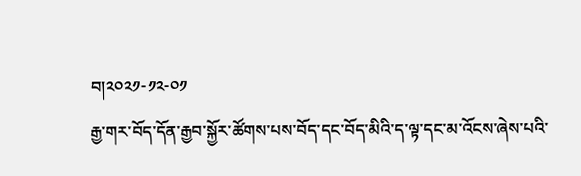བ།༢༠༢༡-༡༢-༠༡
རྒྱ་གར་བོད་དོན་རྒྱབ་སྐྱོར་ཚོགས་པས་བོད་དང་བོད་མིའི་ད་ལྟ་དང་མ་འོངས་ཞེས་པའི་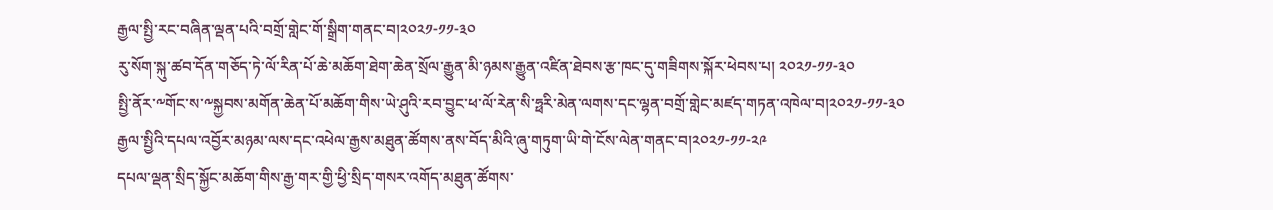རྒྱལ་སྤྱི་རང་བཞིན་ལྡན་པའི་བགྲོ་གླེང་གོ་སྒྲིག་གནང་བ།༢༠༢༡-༡༡-༣༠
རུ་སོག་སྐུ་ཚབ་དོན་གཅོད་ཏེ་ལོ་རིན་པོ་ཆེ་མཆོག་ཐེག་ཆེན་སྲོལ་རྒྱུན་མི་ཉམས་རྒྱུན་འཛིན་ཐེབས་རྩ་ཁང་དུ་གཟིགས་སྐོར་ཕེབས་པ། ༢༠༢༡-༡༡-༣༠
སྤྱི་ནོར་༸གོང་ས་༸སྐྱབས་མགོན་ཆེན་པོ་མཆོག་གིས་ཡེ་ཤུའི་རབ་བྱུང་ཕ་ལོ་རེན་སི་ཧྥརི་མེན་ལགས་དང་ལྷན་བགྲོ་གླེང་མཛད་གཏན་འཁེལ་བ།༢༠༢༡-༡༡-༣༠
རྒྱལ་སྤྱིའི་དཔལ་འབྱོར་མཉམ་ལས་དང་འཕེལ་རྒྱས་མཐུན་ཚོགས་ནས་བོད་མིའི་ཞུ་གཏུག་ཡི་གེ་ངོས་ལེན་གནང་བ།༢༠༢༡-༡༡-༢༩
དཔལ་ལྡན་སྲིད་སྐྱོང་མཆོག་གིས་རྒྱ་གར་གྱི་ཕྱི་སྲིད་གསར་འགོད་མཐུན་ཚོགས་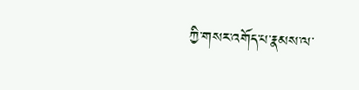ཀྱི་གསར་འགོད་པ་རྣམས་ལ་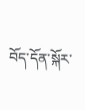བོད་དོན་སྐོར་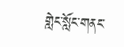གླེང་སློང་གནང་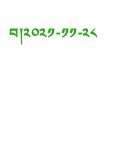བ།༢༠༢༡-༡༡-༢༨